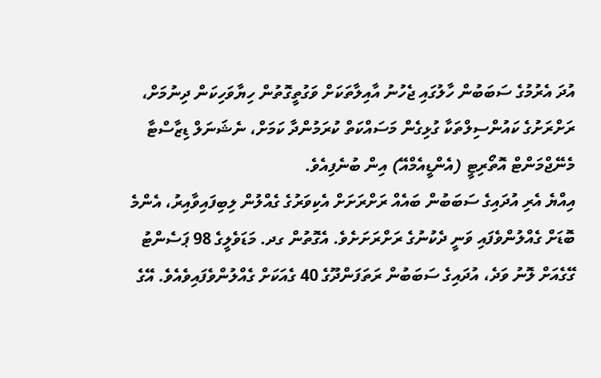އުދަ އެރުމުގެ ސަބަބުން ހާލުގައި ޖެހުނު އާއިލާތަކަށް ވަގުތީގޮތުން ހިޔާވަހިކަން ދިނުމަށް، ރަށްރަށުގެ ކައުންސިލްތަކާ ގުޅިގެން މަސައްކަތް ކުރަމުންދާ ކަމަށް، ނެޝަނަލް ޑިޒާސްޓާ މެނޭޖްމަންޓް އޮތޯރިޓީ (އެންޑީއެމްއޭ) އިން ބުނެފިއެވެ.
އިއްޔެ އެރި އުދައިގެ ސަބަބުން ބައެއް ރަށްރަށަށް އެކިވަރުގެ ގެއްލުން ލިބިފައިވާއިރު، އެންމެ ބޮޑަށް ގެއްލުންވެފައި ވަނީ ދެކުނުގެ ރަށްރަށަށެވެ. އެގޮތުން ގދ. މަޑަވެލީގެ 98 ޕަސެންޓު ގޭގެއަށް ލޮނު ވަދެ، އުދައިގެ ސަބަބުން ރަތަފަންދޫގެ 40 ގެއަކަށް ގެއްލުންވެފައިވެއެވެ. އޭގެ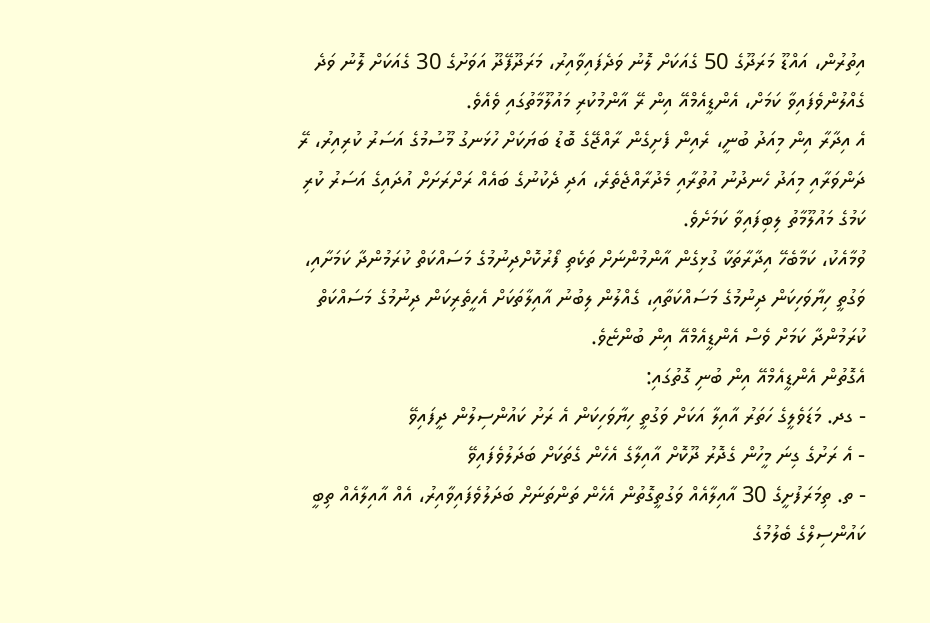އިތުރުން، އައްޑޫ މަރަދޫގެ 50 ގެއަކަށް ލޮނު ވަދެފައިވާއިރު، މަރަދޫފޭދޫ އަވަށުގެ 30 ގެއަކަށް ލޮނު ވަދެ ގެއްލުންވެފައިވާ ކަމަށް، އެންޑީއެމްއޭ އިން ރޭ އާންމުކުރި މައުލޫމާތުގައި ވެއެވެ.
އެ އިދާރާ އިން މިއަދު ބުނީ، ރެއިން ފެށިގެން ރާއްޖޭގެ ބޮޑު ބަޔަކަށް ހުޅަނގު މޫސުމުގެ އަސަރު ކުރިއިރު، ރޭ ދަންވަރާއި މިއަދު ހެނދުނު އުތުރާއި މެދުރާއްޖެތެރެ، އަދި ދެކުނުގެ ބައެއް ރަށްރަށަށް އުދައިގެ އަސަރު ކުރި ކަމުގެ މައުލޫމާތު ލިބިފައިވާ ކަމަށެވެ.
ވުމާއެކު، ކަމާބެހޭ އިދާރާތަކާ ގުޅިގެން އާންމުންނަށް ތަކެތި ފޯރުކޮށްދިނުމުގެ މަސައްކަތް ކުރަމުންދާ ކަމަށާއި، ވަގުތީ ހިޔާވަހިކަން ދިނުމުގެ މަސައްކަތާއި، ގެއްލުން ލިބުނު އާއިލާތަކަށް އެހީތެރިކަން ދިނުމުގެ މަސައްކަތް ކުރަމުންދާ ކަމަށް ވެސް އެންޑީއެމްއޭ އިން ބުންޏެވެ.
އެގޮތުން އެންޑީއެމްއޭ އިން ބުނި ގޮތުގައި:
- ގދ. މަޑަވެލީގެ ހަތަރު އާއިލާ އަކަށް ވަގުތީ ހިޔާވަހިކަން އެ ރަށު ކައުންސިލުން ދީފައިވޭ
- އެ ރަށުގެ ގިނަ މީހުން ގެދޮރު ދޫކޮށް އާއިލާގެ އެހެން ގެތަކަށް ބަދަލުވެފައިވޭ
- ތ. ތިމަރަފުށީގެ 30 އާއިލާއެއް ވަގުތީގޮތުން އެހެން ތަންތަނަށް ބަދަލުވެފައިވާއިރު، އެއް އާއިލާއެއް ތިބީ ކައުންސިލްގެ ބެލުމުގެ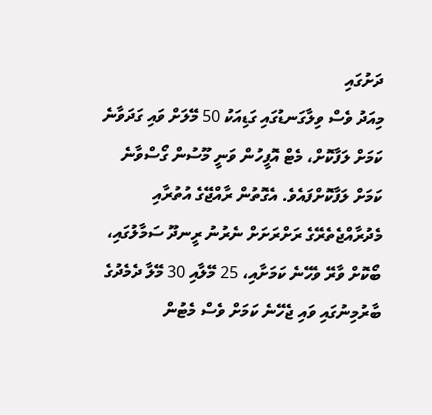ދަށުގައި
މިއަދު ވެސް ވިލާގަނޑުގައި ގަޑިއަކު 50 މޭލަށް ވައި ގަދަވާނެ ކަމަށް ލަފާކޮށް، މެޓް އޮފީހުން ވަނީ މޫސުން ގޯސްވާނެ ކަމަށް ލަފާކޮށްފައެވެ. އެގޮތުން ރާއްޖޭގެ އުތުރާއި މެދުރާއްޖެތެރޭގެ ރަށްރަށަށް ނެރުނު ރީނދޫ ސަމާލުގައި، ބޯކޮށް ވާރޭ ވެހޭނެ ކަމަށާއި، 25 މޭލާއި 30 މޭލާ ދެމެދުގެ ބާރުމިނުގައި ވައި ޖެހޭނެ ކަމަށް ވެސް މެޓުން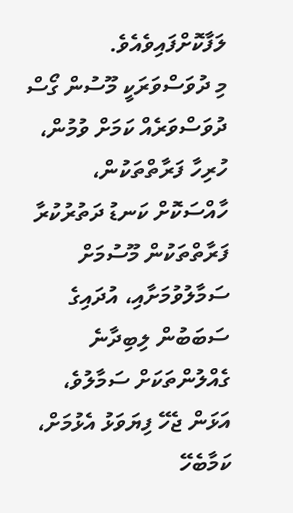ލަފާކޮށްފައިވެއެވެ.
މި ދުވަސްވަރަކީ މޫސުން ގޯސް ދުވަސްވަރެއް ކަމަށް ވުމުން، ހުރިހާ ފަރާތްތަކުން، ހާއްސަކޮށް ކަނޑު ދަތުރުކުރާ ފަރާތްތަކުން މޫސުމަށް ސަމާލުވުމަށާއި، އުދައިގެ ސަބަބުން ލިބިދާނެ ގެއްލުންތަކަށް ސަމާލުވެ، އަޅަން ޖެހޭ ފިޔަވަޅު އެޅުމަށް، ކަމާބެހޭ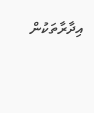އިދާރާތަކުން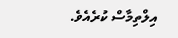އިލްތިމާސް ކުރެއެވެ.